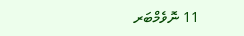11 ނޮވެމްބަރ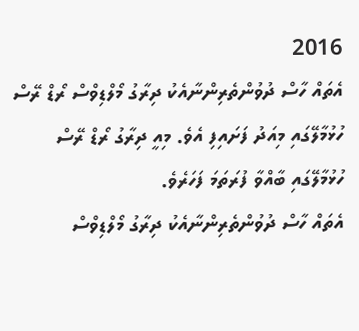2016
އެތައް ހާސް ދުވުންތެރިންނާއެކު ދިރާގު މޯލްޑިވްސް ރޯޑް ރޭސް ހުޅުމާލޭގައި މިއަދު ފަށައިފި އެވެ. މިއީ ދިރާގު ރޯޑް ރޭސް ހުޅުމާލޭގައި ބާއްވާ ފުރަތަމަ ފަހަރެވެ.
އެތައް ހާސް ދުވުންތެރިންނާއެކު ދިރާގު މޯލްޑިވްސް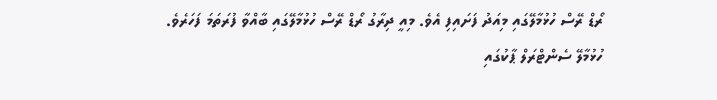ރޯޑް ރޭސް ހުޅުމާލޭގައި މިއަދު ފަށައިފި އެވެ. މިއީ ދިރާގު ރޯޑް ރޭސް ހުޅުމާލޭގައި ބާއްވާ ފުރަތަމަ ފަހަރެވެ.
ހުޅުމާލޭ ސެންޓްރަލް ޕާކުގައި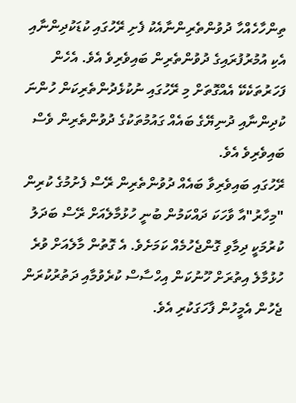ތިންހާހެއްހާ ދުވުންތެރިންނާއެކު ފެށި ރޭހުގައި ކުޑަކުދިންނާއި އެކި އުމުރުފުރައިގެ ދުވުންތެރިން ބައިވެރިވެ އެވެ. އެހެން ފަހަރުތަކެކޭ އެއްގޮތަށް މި ރޭހުގައި ނުކުޅެދުންތެރިކަން ހުންނަ ކުދިންނާއި ދުނިޔޭގެ ބައެއް ގައުމުތަކުގެ ދުވުންތެރިން ވެސް ބައިވެރިވެ އެވެ.
ރޭހުގައި ބައިވެރިވާ ބައެއް ދުވުންތެރިން ރޭސް ފެށުމުގެ ކުރިން "މިހާރު"އާ ވާހަކަ ދައްކަމުން ބުނީ ހުޅުމާލެއަށް ރޭސް ބަދަލު ކުރުމަކީ ދިމާވި ގޮންޖެހުމެއް ކަމަށެވެ. އެ ގޮތުން މާލެއަށް ވުރެ ހުޅުމާލެ އިތުރަށް ހޫނުކަން އިހްސާސް ކުރެވުމާއި ދަތުރުކުރަން ޖެހުން އެމީހުން ފާހަގަކުރި އެވެ.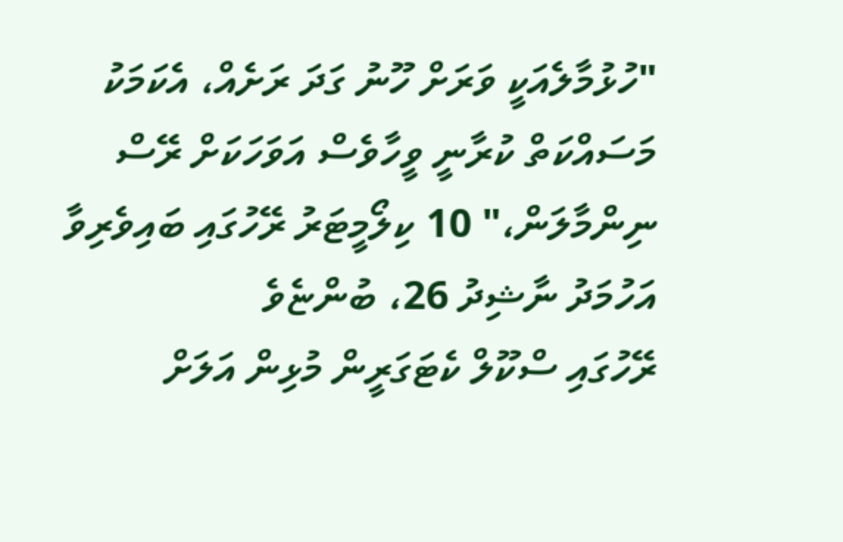"ހުޅުމާލެއަކީ ވަރަށް ހޫނު ގަދަ ރަށެއް، އެކަމަކު މަސައްކަތް ކުރާނީ ވީހާވެސް އަވަހަކަށް ރޭސް ނިންމާލަން،" 10 ކިލޯމީޓަރު ރޭހުގައި ބައިވެރިވާ އަހުމަދު ނާޝިދު 26، ބުންޏެވެ
ރޭހުގައި ސްކޫލް ކެޓަގަރީން މުޅިން އަލަށް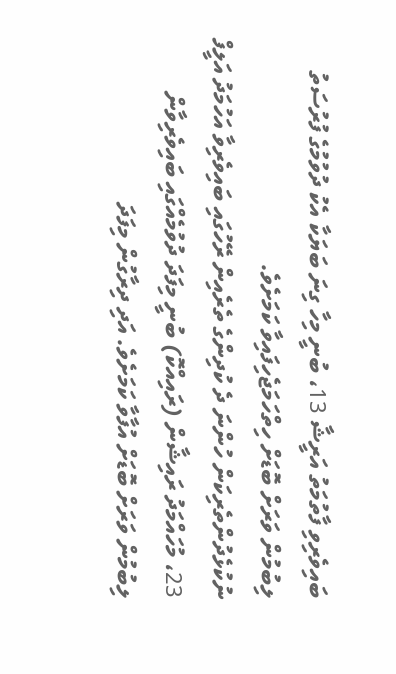ބައިވެރިވި ފާތުމަތު އަރީޝާ 13، ބުނީ މިހާ ގިނަ ބަޔަކާ އެކު ދުވުމުގެ ފުރުސަތު ލިބުމުން ވަރަށް ބޮޑަށް ހިތްހަމަޖެހިފައިވާ ކަމަށެވެ.
ނުކުޅެދުންތެރިކަން ހުންނަ ދެ ކުދިންގެ ތެރެއިން ރޭހުގައި ބައިވެރިވާ އަހުމަދު އަލީފް 23، މުހައްމަދު ރައިޝާން (ރައިއްކޮ) ބުނީ މިފަދަ ދުވުމެއްގައި ބައިވެރިވާން ލިބުމުން ވަރަށް ބޮޑަށް އުފާވާ ކަމަށެވެ. އަދި ދިރާގުން މިފަދަ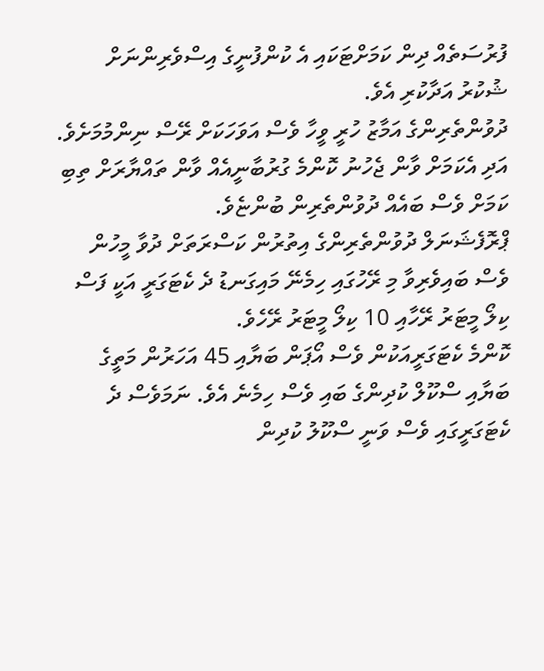ފުރުސަތެއް ދިން ކަމަށްޓަކައި އެ ކުންފުނީގެ އިސްވެރިންނަށް ޝުކުރު އަދާކުރި އެވެ.
ދުވުންތެރިންގެ އަމާޒު ހުރީ ވީހާ ވެސް އަވަހަކަށް ރޭސް ނިންމުމަށެވެ. އަދި އެކަމަށް ވާން ޖެހުނު ކޮންމެ ގުރުބާނީއެއް ވާން ތައްޔާރަށް ތިބި ކަމަށް ވެސް ބައެއް ދުވުންތެރިން ބުންޏެވެ.
ޕްރޮފެޝަނަލް ދުވުންތެރިންގެ އިތުރުން ކަސްރަތަށް ދުވާ މީހުން ވެސް ބައިވެރިވާ މި ރޭހުގައި ހިމެނޭ މައިގަނޑު ދެ ކެޓަގަރީ އަކީ ފަސް ކިލޯ މީޓަރު ރޭހާއި 10 ކިލޯ މީޓަރު ރޭހެވެ.
ކޮންމެ ކެޓަގަރީއަކުން ވެސް އޯޕަން ބަޔާއި 45 އަހަރުން މަތީގެ ބަޔާއި ސްކޫލް ކުދިންގެ ބައި ވެސް ހިމެނެ އެވެ. ނަމަވެސް ދެ ކެޓަގަރީގައި ވެސް ވަނީ ސްކޫލު ކުދިން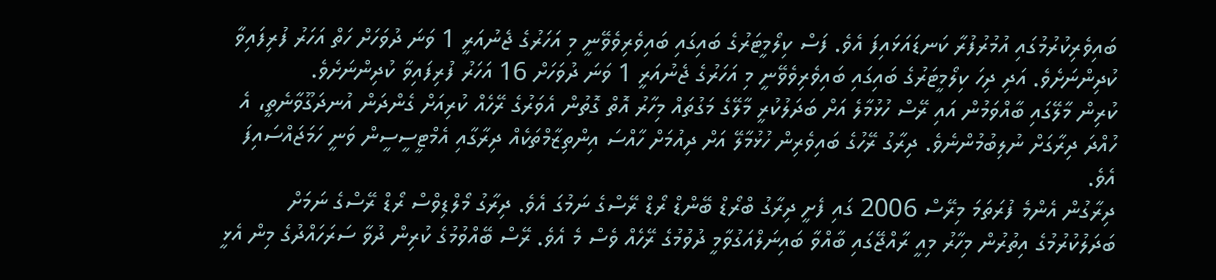ބައިވެރިކުރުމުގައި އުމުރުފުރާ ކަނޑައަޅައިފަ އެވެ. ފަސް ކިލޯމީޓަރުގެ ބައިގައި ބައިވެރިވެވޭނީ މި އަހަރުގެ ޖެނުއަރީ 1 ވަނަ ދުވަހަށް ހަތް އަހަރު ފުރިފައިވާ ކުދިންނަށެވެ. އަދި ދިހަ ކިލޯމީޓަރުގެ ބައިގައި ބައިވެރިވެވޭނީ މި އަހަރުގެ ޖެނުއަރީ 1 ވަނަ ދުވަހަށް 16 އަހަރު ފުރިފައިވާ ކުދިންނަށެވެ.
ކުރިން މާލޭގައި ބާއްވަމުން އައި ރޭސް ހުޅުމާލެ އަށް ބަދަލުކުރީ މާލޭގެ މަގުތައް މިހާރު އޮތް ގޮތުން އެވަރުގެ ރޭހެއް ކުރިއަށް ގެންދަން އުނދަގޫވާނެތީ، އެ ހުއްދަ ދިރާގަށް ނުލިބުމުންނެވެ. ދިރާގު ރޭހުގެ ބައިވެރިން ހުޅުމާލޭ އަށް ދިއުމަށް ހާއްސަ އިންތިޒާމްތަކެއް ދިރާގާއި އެމްޓީސީސީން ވަނީ ހަމަޖައްސައިފަ އެވެ.
ދިރާގުން އެންމެ ފުރަތަމަ މިރޭސް 2006 ގައި ފެށީ ދިރާގު ބްރޯޑް ބޭންޑް ރޯޑް ރޭސްގެ ނަމުގަ އެވެ. ދިރާގު މޯލްޑިވްސް ރޯޑް ރޭސްގެ ނަމަށް ބަދަލުކުރުމުގެ އިތުރުން މިހާރު މިއީ ރާއްޖޭގައި ބާއްވާ ބައިނަލްއަގުވާމީ ދުވުމުގެ ރޭހެއް ވެސް މެ އެވެ. ރޭސް ބޭއްވުމުގެ ކުރިން ދުވާ ސަރަހައްދުގެ މިން އެޅީ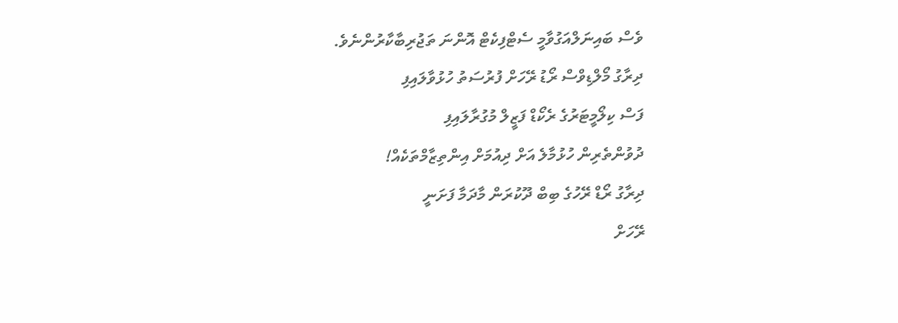ވެސް ބައިނަލްއަގުވާމީ ސެޓްފިކެޓް އޮންނަ ތަޖުރިބާކާރުންނެވެ.
ދިރާގު މޯލްޑިވްސް ރޯޑު ރޭހަށް ފުރުސަތު ހުޅުވާލައިފި
ފަސް ކިލޯމީޓަރުގެ ރެކޯޑް ފަޒީލް މުގުރާލައިފި
ދުވުންތެރިން ހުޅުމާލެ އަށް ދިއުމަށް އިންތިޒާމްތަކެއް!
ދިރާގު ރޯޑް ރޭހުގެ ބިބް ދޫކުރަން މާދަމާ ފަށަނީ
ރޭހަށް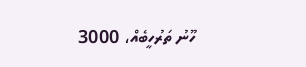ހޫނު ތަރުހީބެއް، 3000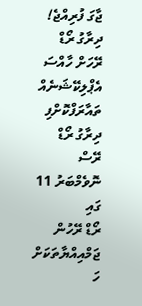ޖާގަ ފުރިއްޖެ!
ދިރާގު ރޯޑް ރޭހަށް ހާއްސަ އެޕްލިކޭޝަނެއް ތައާރަފްކޮށްފި
ދިރާގު ރޯޑް ރޭސް ނޮވެމްބަރު 11 ގައި
ރޯޑް ރޭހުން ޖަމްއިއްޔާތަކަށް ހަ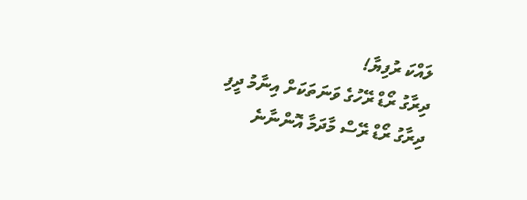ލައްކަ ރުފިޔާ!
ދިރާގު ރޯޑް ރޭހުގެ ވަނަތަކަށް އިނާމު ދީފި
ދިރާގު ރޯޑް ރޭސް މާދަމާ އޮންނާނެ